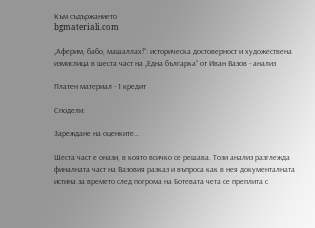Към съдържанието
bgmateriali.com

„Аферим, бабо, машаллах!“: историческа достоверност и художествена измислица в шеста част на „Една българка“ от Иван Вазов - анализ

Платен материал - 1 кредит

Сподели:

Зареждане на оценките…

Шеста част е онази, в която всичко се решава. Този анализ разглежда финалната част на Вазовия разказ и въпроса как в нея документалната истина за времето след погрома на Ботевата чета се преплита с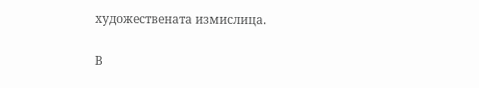художествената измислица.

В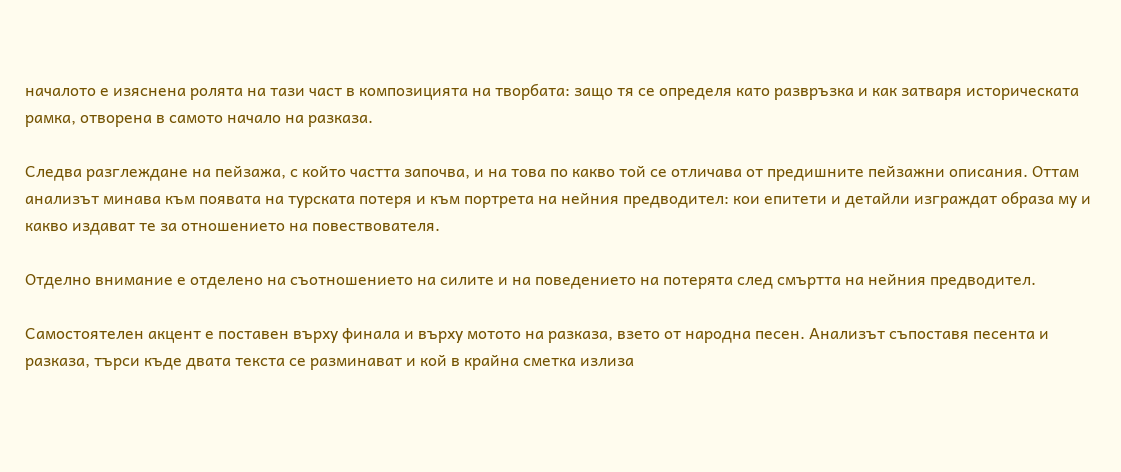началото е изяснена ролята на тази част в композицията на творбата: защо тя се определя като развръзка и как затваря историческата рамка, отворена в самото начало на разказа.

Следва разглеждане на пейзажа, с който частта започва, и на това по какво той се отличава от предишните пейзажни описания. Оттам анализът минава към появата на турската потеря и към портрета на нейния предводител: кои епитети и детайли изграждат образа му и какво издават те за отношението на повествователя.

Отделно внимание е отделено на съотношението на силите и на поведението на потерята след смъртта на нейния предводител.

Самостоятелен акцент е поставен върху финала и върху мотото на разказа, взето от народна песен. Анализът съпоставя песента и разказа, търси къде двата текста се разминават и кой в крайна сметка излиза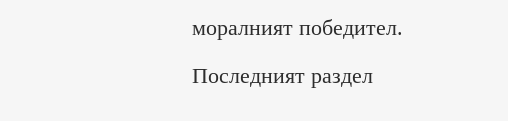моралният победител.

Последният раздел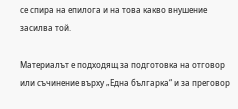се спира на епилога и на това какво внушение засилва той.

Материалът е подходящ за подготовка на отговор или съчинение върху „Една българка“ и за преговор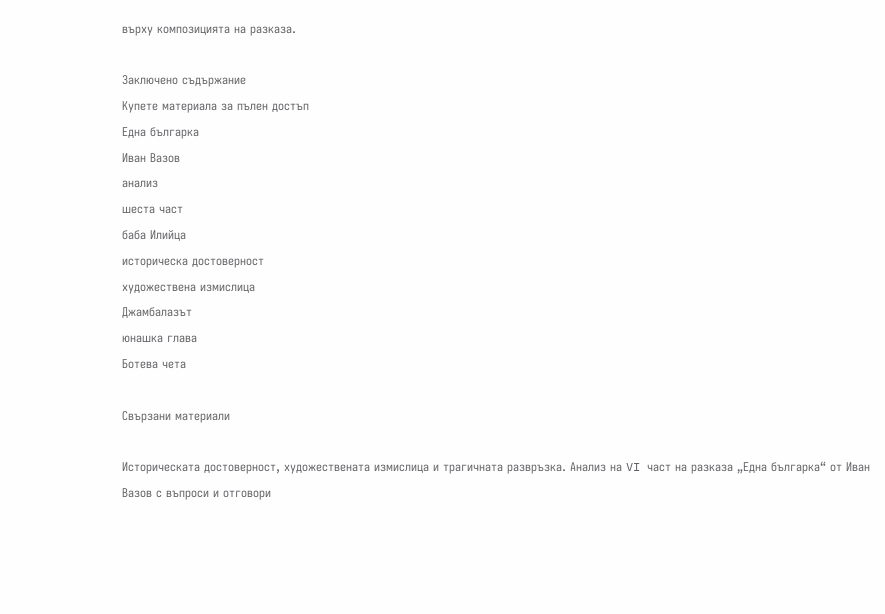върху композицията на разказа.

Заключено съдържание
Купете материала за пълен достъп
Една българка
Иван Вазов
анализ
шеста част
баба Илийца
историческа достоверност
художествена измислица
Джамбалазът
юнашка глава
Ботева чета

Свързани материали

Историческата достоверност, художествената измислица и трагичната развръзка. Анализ на VI част на разказа „Една българка“ от Иван Вазов с въпроси и отговори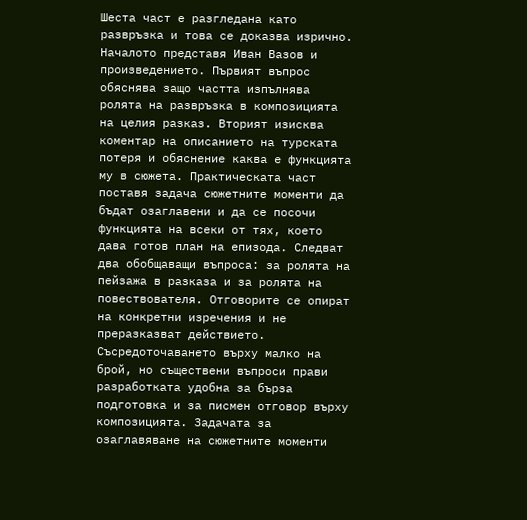Шеста част е разгледана като развръзка и това се доказва изрично. Началото представя Иван Вазов и произведението. Първият въпрос обяснява защо частта изпълнява ролята на развръзка в композицията на целия разказ. Вторият изисква коментар на описанието на турската потеря и обяснение каква е функцията му в сюжета. Практическата част поставя задача сюжетните моменти да бъдат озаглавени и да се посочи функцията на всеки от тях, което дава готов план на епизода. Следват два обобщаващи въпроса: за ролята на пейзажа в разказа и за ролята на повествователя. Отговорите се опират на конкретни изречения и не преразказват действието. Съсредоточаването върху малко на брой, но съществени въпроси прави разработката удобна за бърза подготовка и за писмен отговор върху композицията. Задачата за озаглавяване на сюжетните моменти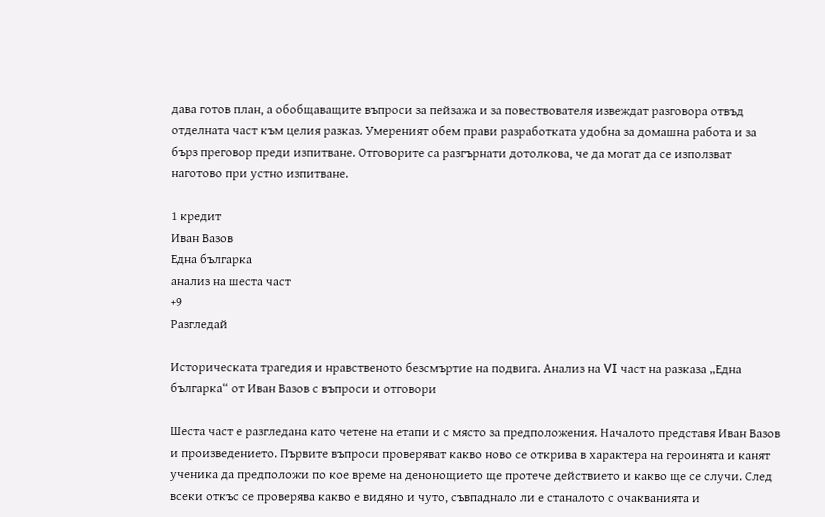дава готов план, а обобщаващите въпроси за пейзажа и за повествователя извеждат разговора отвъд отделната част към целия разказ. Умереният обем прави разработката удобна за домашна работа и за бърз преговор преди изпитване. Отговорите са разгърнати дотолкова, че да могат да се използват наготово при устно изпитване.

1 кредит
Иван Вазов
Една българка
анализ на шеста част
+9
Разгледай

Историческата трагедия и нравственото безсмъртие на подвига. Анализ на VI част на разказа „Една българка“ от Иван Вазов с въпроси и отговори

Шеста част е разгледана като четене на етапи и с място за предположения. Началото представя Иван Вазов и произведението. Първите въпроси проверяват какво ново се открива в характера на героинята и канят ученика да предположи по кое време на денонощието ще протече действието и какво ще се случи. След всеки откъс се проверява какво е видяно и чуто, съвпаднало ли е станалото с очакванията и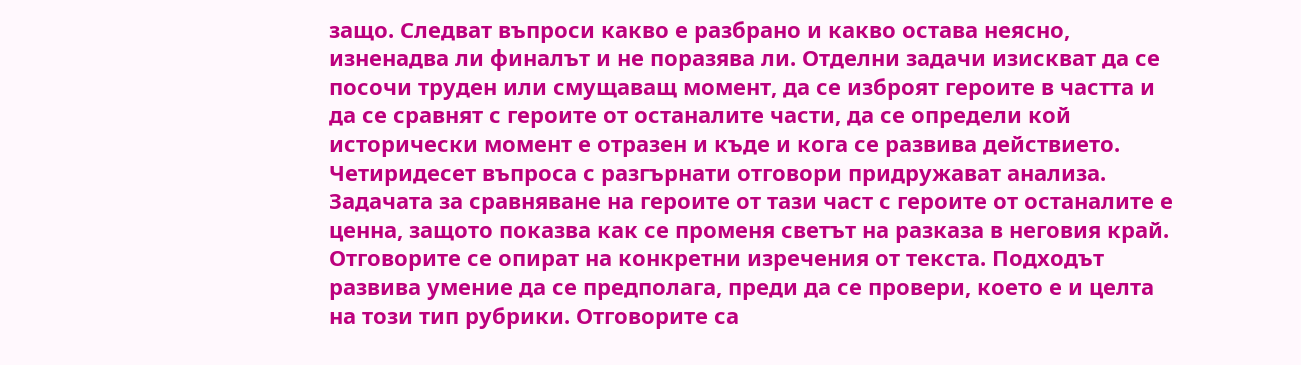защо. Следват въпроси какво е разбрано и какво остава неясно, изненадва ли финалът и не поразява ли. Отделни задачи изискват да се посочи труден или смущаващ момент, да се изброят героите в частта и да се сравнят с героите от останалите части, да се определи кой исторически момент е отразен и къде и кога се развива действието. Четиридесет въпроса с разгърнати отговори придружават анализа. Задачата за сравняване на героите от тази част с героите от останалите е ценна, защото показва как се променя светът на разказа в неговия край. Отговорите се опират на конкретни изречения от текста. Подходът развива умение да се предполага, преди да се провери, което е и целта на този тип рубрики. Отговорите са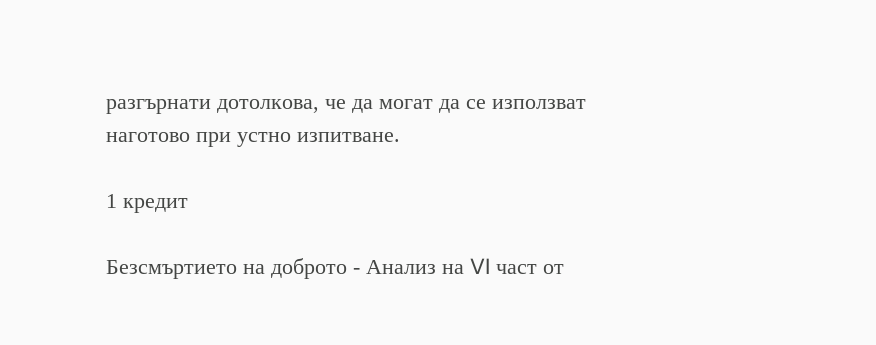разгърнати дотолкова, че да могат да се използват наготово при устно изпитване.

1 кредит

Безсмъртието на доброто - Анализ на VI част от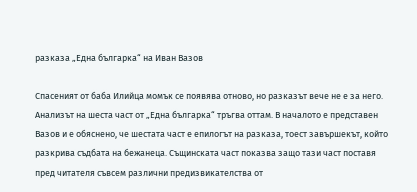разказа „Една българка“ на Иван Вазов

Спасеният от баба Илийца момък се появява отново, но разказът вече не е за него. Анализът на шеста част от „Една българка“ тръгва оттам. В началото е представен Вазов и е обяснено, че шестата част е епилогът на разказа, тоест завършекът, който разкрива съдбата на бежанеца. Същинската част показва защо тази част поставя пред читателя съвсем различни предизвикателства от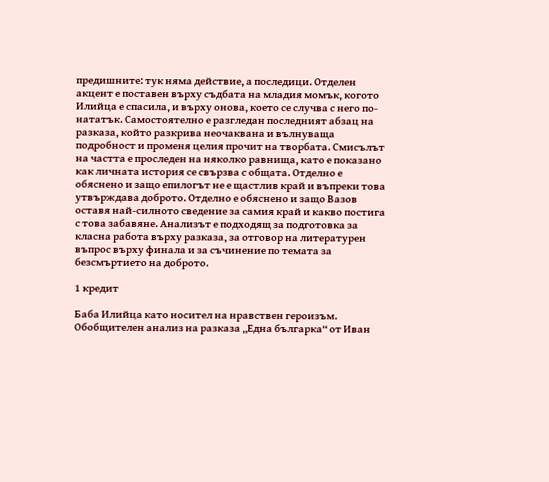предишните: тук няма действие, а последици. Отделен акцент е поставен върху съдбата на младия момък, когото Илийца е спасила, и върху онова, което се случва с него по-нататък. Самостоятелно е разгледан последният абзац на разказа, който разкрива неочаквана и вълнуваща подробност и променя целия прочит на творбата. Смисълът на частта е проследен на няколко равнища, като е показано как личната история се свързва с общата. Отделно е обяснено и защо епилогът не е щастлив край и въпреки това утвърждава доброто. Отделно е обяснено и защо Вазов оставя най-силното сведение за самия край и какво постига с това забавяне. Анализът е подходящ за подготовка за класна работа върху разказа, за отговор на литературен въпрос върху финала и за съчинение по темата за безсмъртието на доброто.

1 кредит

Баба Илийца като носител на нравствен героизъм. Обобщителен анализ на разказа „Една българка“ от Иван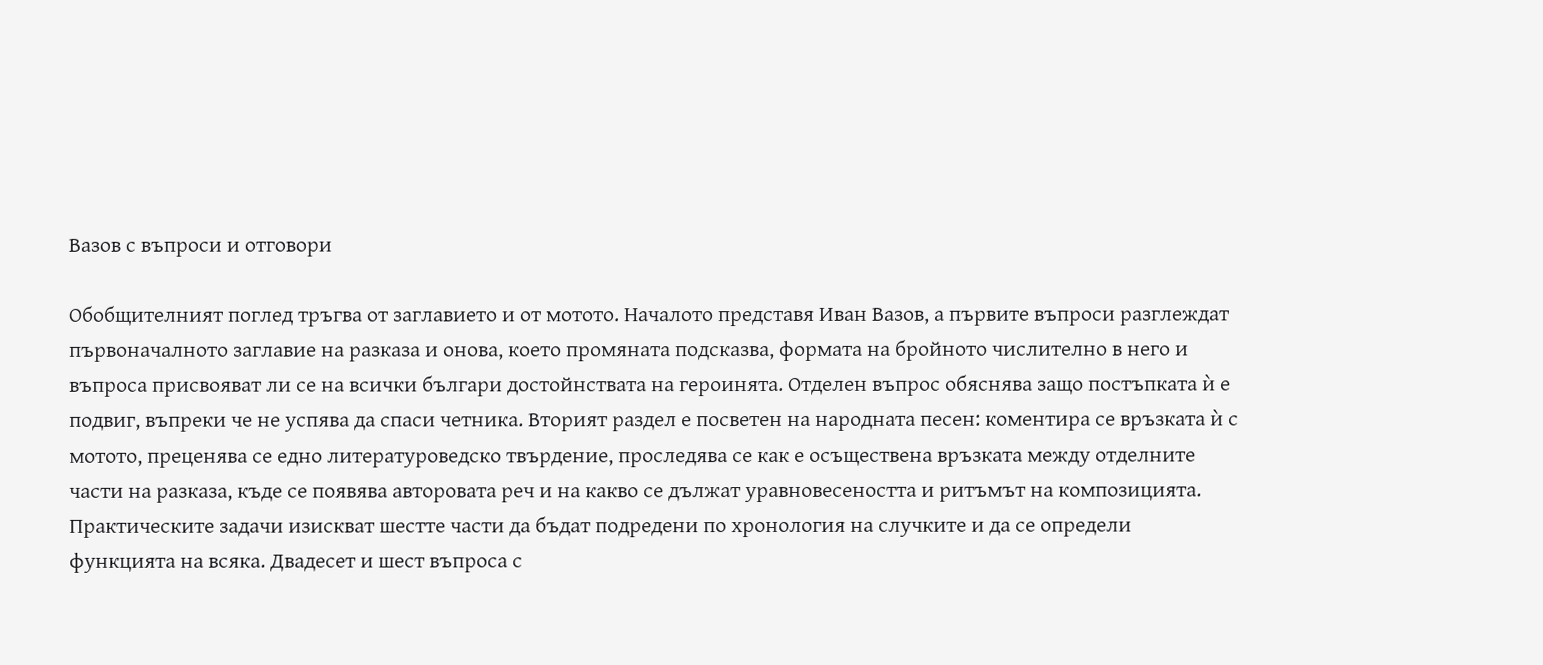Вазов с въпроси и отговори

Обобщителният поглед тръгва от заглавието и от мотото. Началото представя Иван Вазов, а първите въпроси разглеждат първоначалното заглавие на разказа и онова, което промяната подсказва, формата на бройното числително в него и въпроса присвояват ли се на всички българи достойнствата на героинята. Отделен въпрос обяснява защо постъпката ѝ е подвиг, въпреки че не успява да спаси четника. Вторият раздел е посветен на народната песен: коментира се връзката ѝ с мотото, преценява се едно литературоведско твърдение, проследява се как е осъществена връзката между отделните части на разказа, къде се появява авторовата реч и на какво се дължат уравновесеността и ритъмът на композицията. Практическите задачи изискват шестте части да бъдат подредени по хронология на случките и да се определи функцията на всяка. Двадесет и шест въпроса с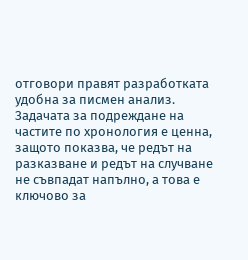отговори правят разработката удобна за писмен анализ. Задачата за подреждане на частите по хронология е ценна, защото показва, че редът на разказване и редът на случване не съвпадат напълно, а това е ключово за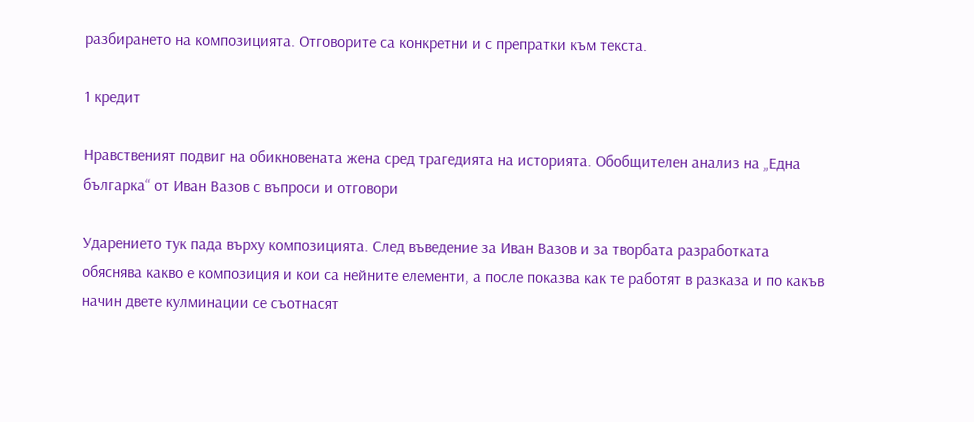разбирането на композицията. Отговорите са конкретни и с препратки към текста.

1 кредит

Нравственият подвиг на обикновената жена сред трагедията на историята. Обобщителен анализ на „Една българка“ от Иван Вазов с въпроси и отговори

Ударението тук пада върху композицията. След въведение за Иван Вазов и за творбата разработката обяснява какво е композиция и кои са нейните елементи, а после показва как те работят в разказа и по какъв начин двете кулминации се съотнасят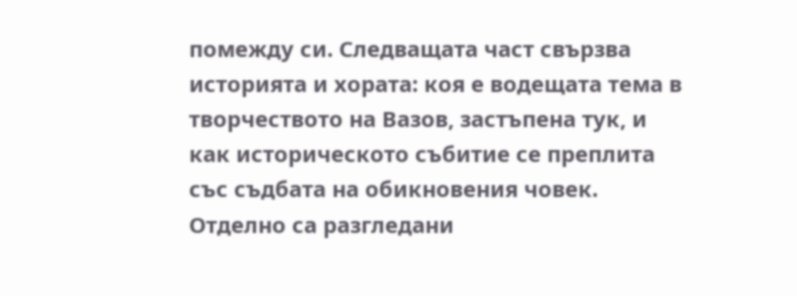помежду си. Следващата част свързва историята и хората: коя е водещата тема в творчеството на Вазов, застъпена тук, и как историческото събитие се преплита със съдбата на обикновения човек. Отделно са разгледани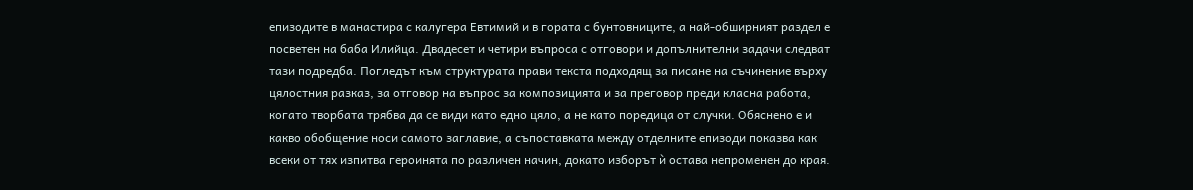епизодите в манастира с калугера Евтимий и в гората с бунтовниците, а най-обширният раздел е посветен на баба Илийца. Двадесет и четири въпроса с отговори и допълнителни задачи следват тази подредба. Погледът към структурата прави текста подходящ за писане на съчинение върху цялостния разказ, за отговор на въпрос за композицията и за преговор преди класна работа, когато творбата трябва да се види като едно цяло, а не като поредица от случки. Обяснено е и какво обобщение носи самото заглавие, а съпоставката между отделните епизоди показва как всеки от тях изпитва героинята по различен начин, докато изборът ѝ остава непроменен до края.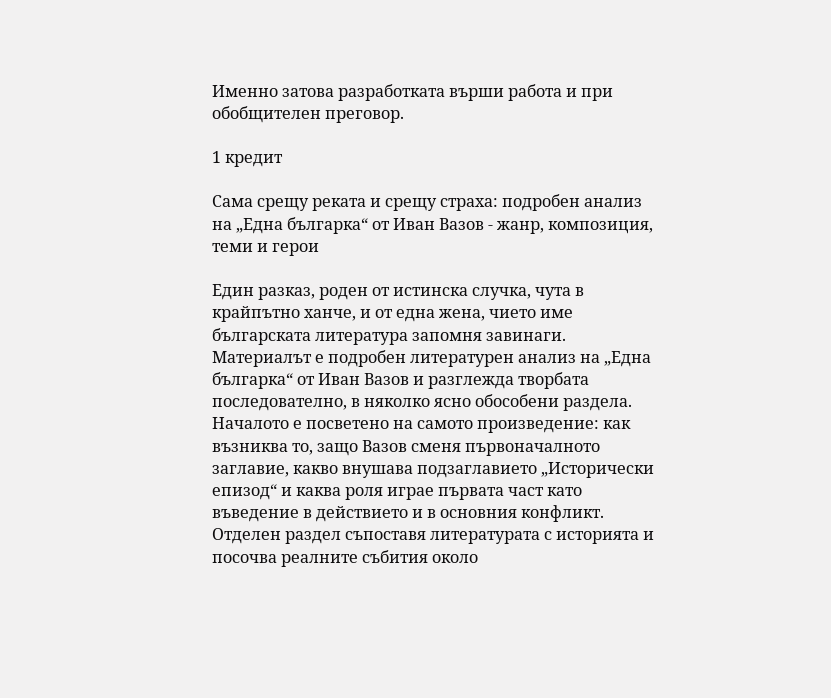Именно затова разработката върши работа и при обобщителен преговор.

1 кредит

Сама срещу реката и срещу страха: подробен анализ на „Една българка“ от Иван Вазов - жанр, композиция, теми и герои

Един разказ, роден от истинска случка, чута в крайпътно ханче, и от една жена, чието име българската литература запомня завинаги. Материалът е подробен литературен анализ на „Една българка“ от Иван Вазов и разглежда творбата последователно, в няколко ясно обособени раздела. Началото е посветено на самото произведение: как възниква то, защо Вазов сменя първоначалното заглавие, какво внушава подзаглавието „Исторически епизод“ и каква роля играе първата част като въведение в действието и в основния конфликт. Отделен раздел съпоставя литературата с историята и посочва реалните събития около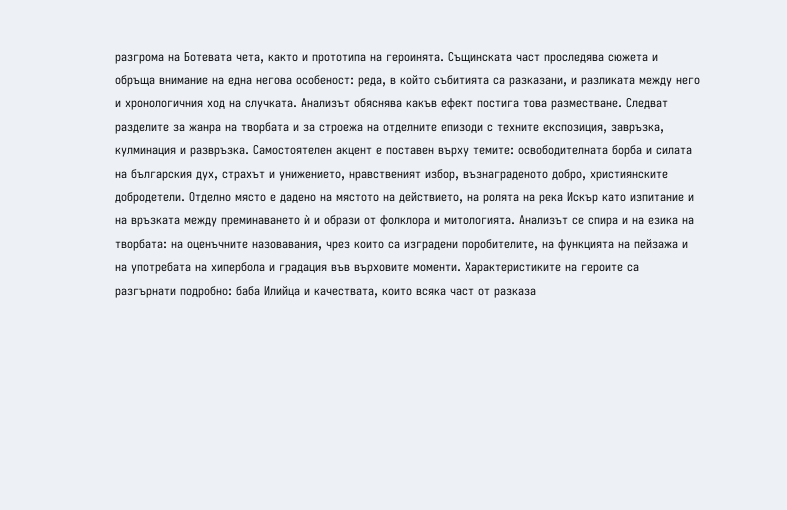разгрома на Ботевата чета, както и прототипа на героинята. Същинската част проследява сюжета и обръща внимание на една негова особеност: реда, в който събитията са разказани, и разликата между него и хронологичния ход на случката. Анализът обяснява какъв ефект постига това разместване. Следват разделите за жанра на творбата и за строежа на отделните епизоди с техните експозиция, завръзка, кулминация и развръзка. Самостоятелен акцент е поставен върху темите: освободителната борба и силата на българския дух, страхът и унижението, нравственият избор, възнаграденото добро, християнските добродетели. Отделно място е дадено на мястото на действието, на ролята на река Искър като изпитание и на връзката между преминаването ѝ и образи от фолклора и митологията. Анализът се спира и на езика на творбата: на оценъчните назовавания, чрез които са изградени поробителите, на функцията на пейзажа и на употребата на хипербола и градация във върховите моменти. Характеристиките на героите са разгърнати подробно: баба Илийца и качествата, които всяка част от разказа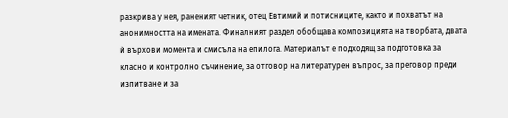разкрива у нея, раненият четник, отец Евтимий и потисниците, както и похватът на анонимността на имената. Финалният раздел обобщава композицията на творбата, двата ѝ върхови момента и смисъла на епилога. Материалът е подходящ за подготовка за класно и контролно съчинение, за отговор на литературен въпрос, за преговор преди изпитване и за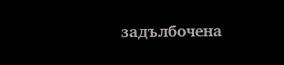задълбочена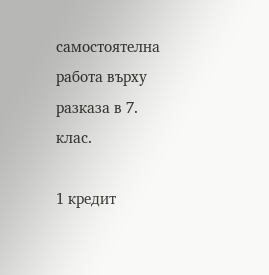самостоятелна работа върху разказа в 7. клас.

1 кредит